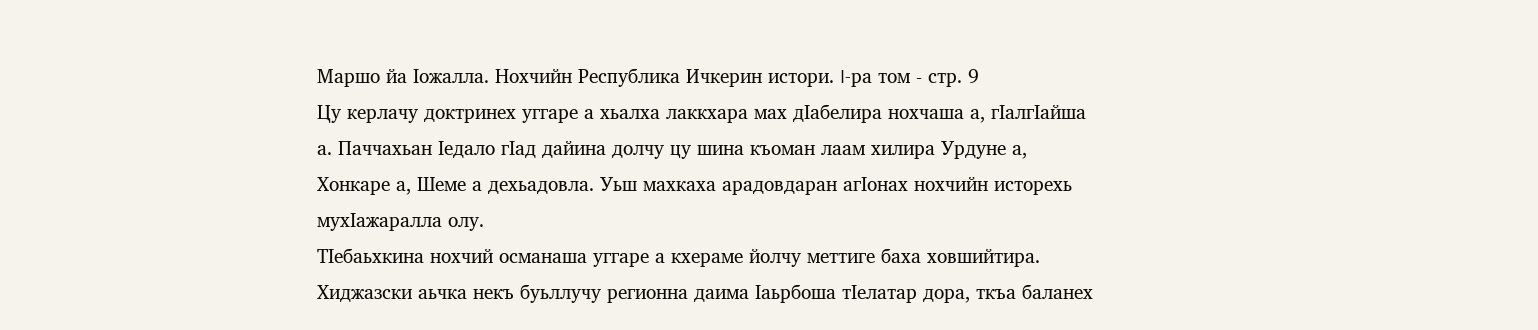Маршо йа Iожалла. Нохчийн Республика Ичкерин истори. I-ра том - стр. 9
Цу керлачу доктринех уггаре а хьалха лаккхара мах дIабелира нохчаша а, гIалгIайша а. Паччахьан Iедало гIад дайина долчу цу шина къоман лаам хилира Урдуне а, Хонкаре а, Шеме а дехьадовла. Уьш махкаха арадовдаран агIонах нохчийн исторехь мухIажаралла олу.
ТIебаьхкина нохчий османаша уггаре а кхераме йолчу меттиге баха ховшийтира. Хиджазски аьчка некъ буьллучу регионна даима Iаьрбоша тIелатар дора, ткъа баланех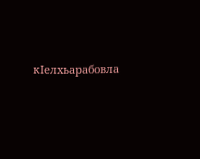кIелхьарабовла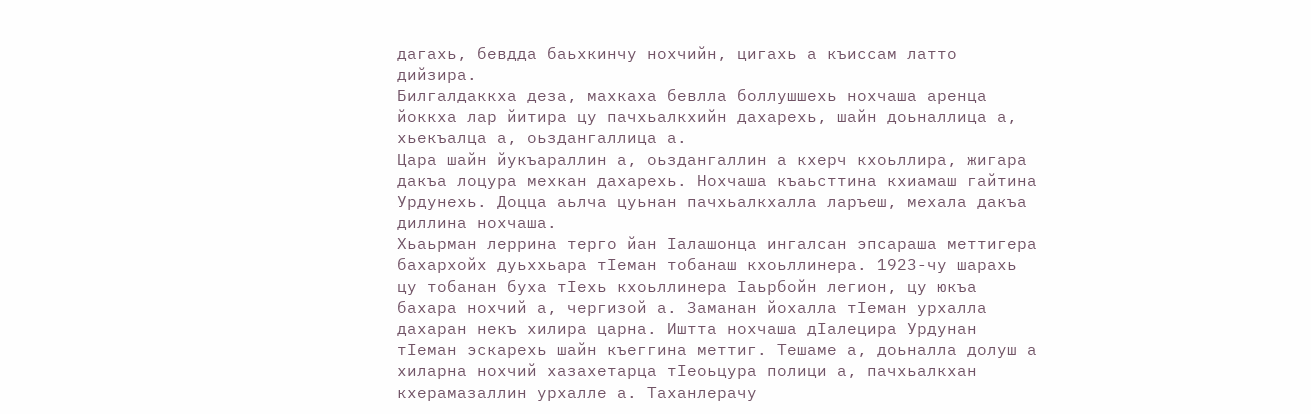дагахь, бевдда баьхкинчу нохчийн, цигахь а къиссам латто дийзира.
Билгалдаккха деза, махкаха бевлла боллушшехь нохчаша аренца йоккха лар йитира цу пачхьалкхийн дахарехь, шайн доьналлица а, хьекъалца а, оьздангаллица а.
Цара шайн йукъараллин а, оьздангаллин а кхерч кхоьллира, жигара дакъа лоцура мехкан дахарехь. Нохчаша къаьсттина кхиамаш гайтина Урдунехь. Доцца аьлча цуьнан пачхьалкхалла ларъеш, мехала дакъа диллина нохчаша.
Хьаьрман леррина терго йан Iалашонца ингалсан эпсараша меттигера бахархойх дуьххьара тIеман тобанаш кхоьллинера. 1923-чу шарахь цу тобанан буха тIехь кхоьллинера Iаьрбойн легион, цу юкъа бахара нохчий а, чергизой а. Заманан йохалла тIеман урхалла дахаран некъ хилира царна. Иштта нохчаша дIалецира Урдунан тIеман эскарехь шайн къеггина меттиг. Тешаме а, доьналла долуш а хиларна нохчий хазахетарца тIеоьцура полици а, пачхьалкхан кхерамазаллин урхалле а. Таханлерачу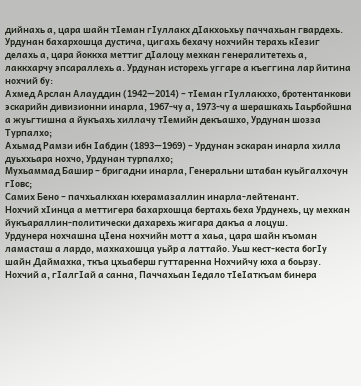дийнахь а, цара шайн тIеман гIуллакх дIакхоьхьу паччахьан гвардехь.
Урдунан бахархошца дустича, цигахь бехачу нохчийн терахь кIезиг делахь а, цара йоккха меттиг дIалоцу мехкан генералитетехь а, лаккхарчу эпсараллехь а. Урдунан исторехь уггаре а къеггина лар йитина нохчий бу:
Ахмед Арслан Алауддин (1942—2014) – тIеман гIуллакххо, бротентанкови эскарийн дивизионни инарла, 1967-чу а, 1973-чу а шерашкахь Iаьрбойшна а жуьгтишна а йукъахь хиллачу тIемийн декъашхо, Урдунан шозза Турпалхо;
Ахьмад Рамзи ибн Iабдин (1893—1969) – Урдунан эскаран инарла хилла дуьххьара нохчо, Урдунан турпалхо;
Мухьаммад Башир – бригадни инарла, Генеральни штабан куьйгалхочун гIовс;
Самих Бено – пачхьалкхан кхерамазаллин инарла-лейтенант.
Нохчий хIинца а меттигера бахархошца бертахь беха Урдунехь, цу мехкан йукъараллин-политически дахарехь жигара дакъа а лоцуш.
Урдунера нохчашна цIена нохчийн мотт а хаьа, цара шайн къоман ламасташ а лардо, махкахошца уьйр а латтайо. Уьш кест-кеста богIу шайн Даймахка, ткъа цхьаберш гуттаренна Нохчийчу юха а боьрзу.
Нохчий а, гIалгIай а санна, Паччахьан Iедало тIеIаткъам бинера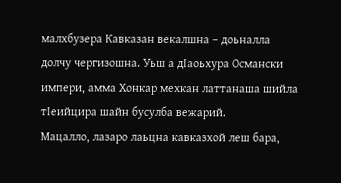малхбузера Кавказан векалшна – доьналла долчу чергизошна. Уьш а дIаоьхура Османски импери, амма Хонкар мехкан латтанаша шийла тIеийцира шайн бусулба вежарий.
Мацалло, лазаро лаьцна кавказхой леш бара,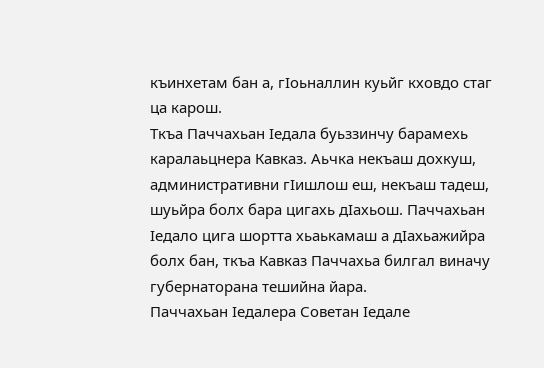къинхетам бан а, гIоьналлин куьйг кховдо стаг ца карош.
Ткъа Паччахьан Iедала буьззинчу барамехь каралаьцнера Кавказ. Аьчка некъаш дохкуш, административни гIишлош еш, некъаш тадеш, шуьйра болх бара цигахь дIахьош. Паччахьан Iедало цига шортта хьаькамаш а дIахьажийра болх бан, ткъа Кавказ Паччахьа билгал виначу губернаторана тешийна йара.
Паччахьан Iедалера Советан Iедале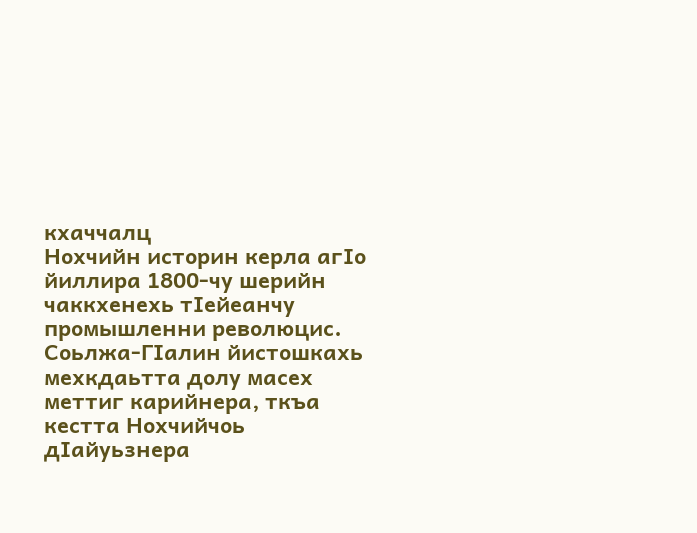кхаччалц
Нохчийн историн керла агIо йиллира 1800-чу шерийн чаккхенехь тIейеанчу промышленни революцис.
Соьлжа-ГIалин йистошкахь мехкдаьтта долу масех меттиг карийнера, ткъа кестта Нохчийчоь дIайуьзнера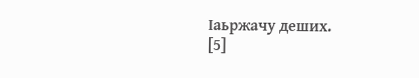Iаьржачу деших.
[5]